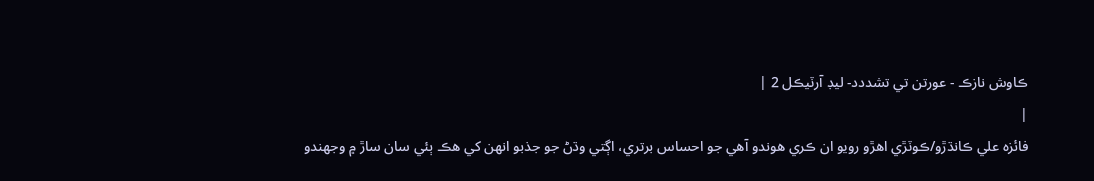ڪاوش نازڪ - عورتن تي تشددد- ليڊ آرٽيڪل 2 |
|
فائزه علي ڪانڌڙو/ڪوٽڙي اهڙو رويو ان ڪري هوندو آهي جو احساس برتري، اڳتي وڌڻ جو جذبو انهن کي هڪ ٻئي سان ساڙ ۾ وجهندو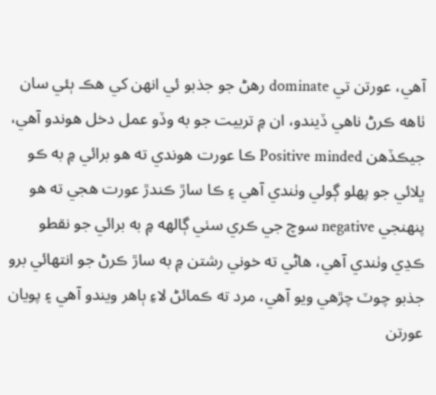آهي، عورتن تي dominate رهڻ جو جذبو ئي انهن کي هڪ ٻئي سان ٺاهه ڪرڻ ناهي ڏيندو، ان ۾ تربيت جو به وڏو عمل دخل هوندو آهي، جيڪڏهن Positive minded ڪا عورت هوندي ته هو برائي ۾ به ڪو ڀلائي جو پهلو ڳولي وٺندي آهي ۽ ڪا ساڙ ڪندڙ عورت هجي ته هو پنهنجي negative سوچ جي ڪري سٺي ڳالهه ۾ به برائي جو نقطو ڪڍي وٺندي آهي، هاڻي ته خوني رشتن ۾ به ساڙ ڪرڻ جو انتهائي برو جذبو چوٽ چڙهي ويو آهي، مرد ته ڪمائڻ لاءِ ٻاهر ويندو آهي ۽ پويان عورتن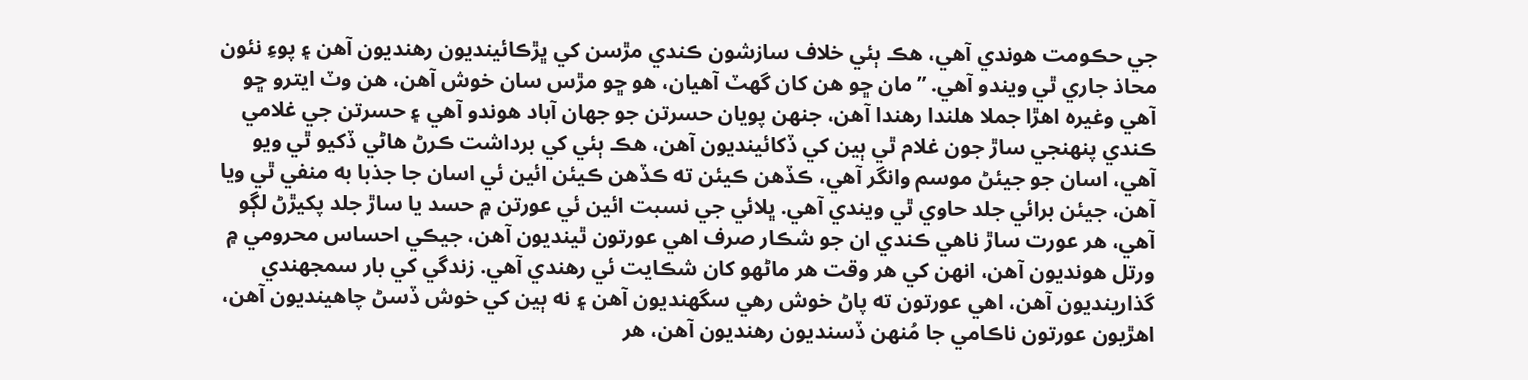جي حڪومت هوندي آهي، هڪ ٻئي خلاف سازشون ڪندي مڙسن کي ڀڙڪائينديون رهنديون آهن ۽ پوءِ نئون محاذ جاري ٿي ويندو آهي. ”مان ڇو هن کان گهٽ آهيان، هو ڇو مڙس سان خوش آهن، هن وٽ ايترو ڇو آهي وغيره اهڙا جملا هلندا رهندا آهن، جنهن پويان حسرتن جو جهان آباد هوندو آهي ۽ حسرتن جي غلامي ڪندي پنهنجي ساڙ جون غلام ٿي ٻين کي ڏکائينديون آهن، هڪ ٻئي کي برداشت ڪرڻ هاڻي ڏکيو ٿي ويو آهي، اسان جو جيئڻ موسم وانگر آهي، ڪڏهن ڪيئن ته ڪڏهن ڪيئن ائين ئي اسان جا جذبا به منفي ٿي ويا آهن، جيئن برائي جلد حاوي ٿي ويندي آهي. ڀلائي جي نسبت ائين ئي عورتن ۾ حسد يا ساڙ جلد پکيڙڻ لڳو آهي، هر عورت ساڙ ناهي ڪندي ان جو شڪار صرف اهي عورتون ٿينديون آهن، جيڪي احساس محرومي ۾ ورتل هونديون آهن، انهن کي هر وقت هر ماڻهو کان شڪايت ئي رهندي آهي. زندگي کي بار سمجهندي گذارينديون آهن، اهي عورتون ته پاڻ خوش رهي سگهنديون آهن ۽ نه ٻين کي خوش ڏسڻ چاهينديون آهن، اهڙيون عورتون ناڪامي جا مُنهن ڏسنديون رهنديون آهن، هر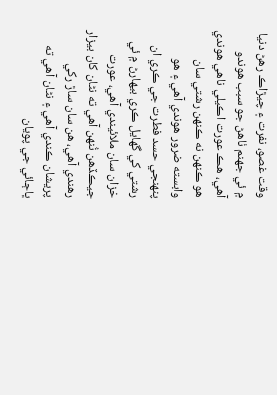وقت غصو، نفرت ۽ چيڙاڪ رهڻ دنيا ۾ ئي جهنم ٺاهڻ جو سبب هوندو آهي، هڪ عورت اڪيلي ناهي هوندي هو ڪنهن نه ڪنهن رشتي سان وابسته ضرور هوندي آهي ۽ هو پنهنجي حسد فطرت جي ڪري ان رشتي کي گهايل ڪري بيهارڻ ۾ ئي خزان سان ملائيندي آهي، عورت جيڪڏهن نُنهن آهي ته نڻان کان بيزار رهندي آهي، هن سان ساڙ رکي پريشان ڪندي آهي ۽ نڻان آهي ته ڀاڄائي جي پويان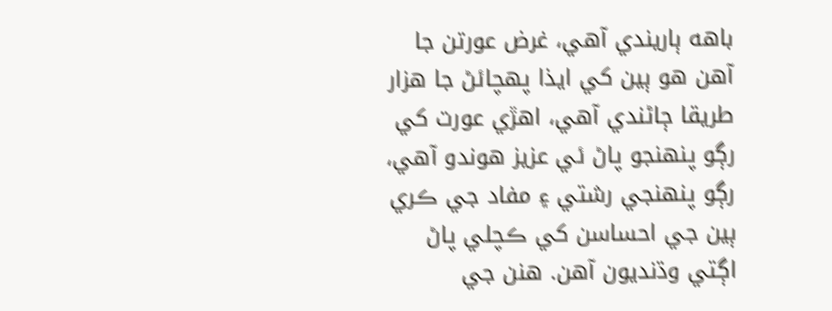باهه ٻاريندي آهي، غرض عورتن جا آهن هو ٻين کي ايذا پهچائڻ جا هزار طريقا ڄاڻندي آهي، اهڙي عورت کي رڳو پنهنجو پاڻ ئي عزيز هوندو آهي، رڳو پنهنجي رشتي ۽ مفاد جي ڪري ٻين جي احساسن کي ڪچلي پاڻ اڳتي وڌنديون آهن. هنن جي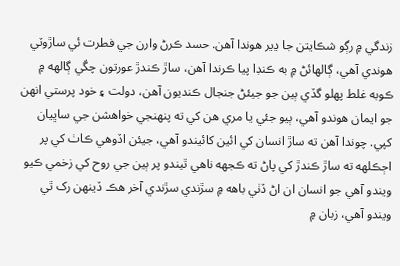زندگي ۾ رڳو شڪايتن جا ڍير هوندا آهن. حسد ڪرڻ وارن جي فطرت ئي ساڙوٽي هوندي آهي، ڳالهائڻ ۾ به ڪنڊا پيا ڪرندا آهن، ساڙ ڪندڙ عورتون چڱي ڳالهه ۾ ڪوبه غلط پهلو گڏي ٻين جو جيئڻ جنجال ڪنديون آهن، دولت ۽ خود پرستي انهن جو ايمان هوندو آهي، ٻيو جئي يا مري هن کي ته پنهنجي خواهشن جي ساڀيان کپي. چوندا آهن ته ساڙ انسان کي ائين کائيندو آهي، جيئن اڏوهي ڪاٺ کي پر اڄڪلهه ته ساڙ ڪندڙ کي پاڻ ته ڪجهه ناهي ٿيندو پر ٻين جي روح کي زخمي ڪيو ويندو آهي جو انسان ان اڻ ڏٺي باهه ۾ سڙندي سڙندي آخر هڪ ڏينهن رک ٿي ويندو آهي، زبان ۾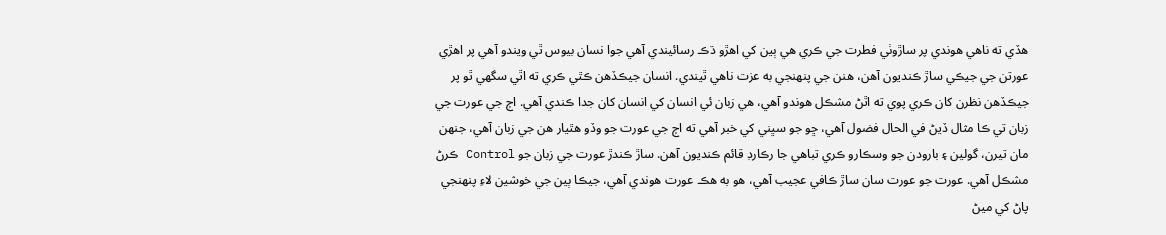هڏي ته ناهي هوندي پر ساڙوٺي فطرت جي ڪري هي ٻين کي اهڙو ڌڪ رسائيندي آهي جوا نسان بيوس ٿي ويندو آهي پر اهڙي عورتن جي جيڪي ساڙ ڪنديون آهن، هنن جي پنهنجي به عزت ناهي ٿيندي. انسان جيڪڏهن ڪٿي ڪري ته اٿي سگهي ٿو پر جيڪڏهن نظرن کان ڪري پوي ته اٿڻ مشڪل هوندو آهي، هي زبان ئي انسان کي انسان کان جدا ڪندي آهي. اڄ جي عورت جي زبان تي ڪا مثال ڏيڻ في الحال فضول آهي، ڇو جو سڀني کي خبر آهي ته اڄ جي عورت جو وڏو هٿيار هن جي زبان آهي، جنهن مان تيرن، گولين ۽ بارودن جو وسڪارو ڪري تباهي جا رڪارڊ قائم ڪنديون آهن. ساڙ ڪندڙ عورت جي زبان جو Control ڪرڻ مشڪل آهي. عورت جو عورت سان ساڙ ڪافي عجيب آهي، هو به هڪ عورت هوندي آهي، جيڪا ٻين جي خوشين لاءِ پنهنجي پاڻ کي ميڻ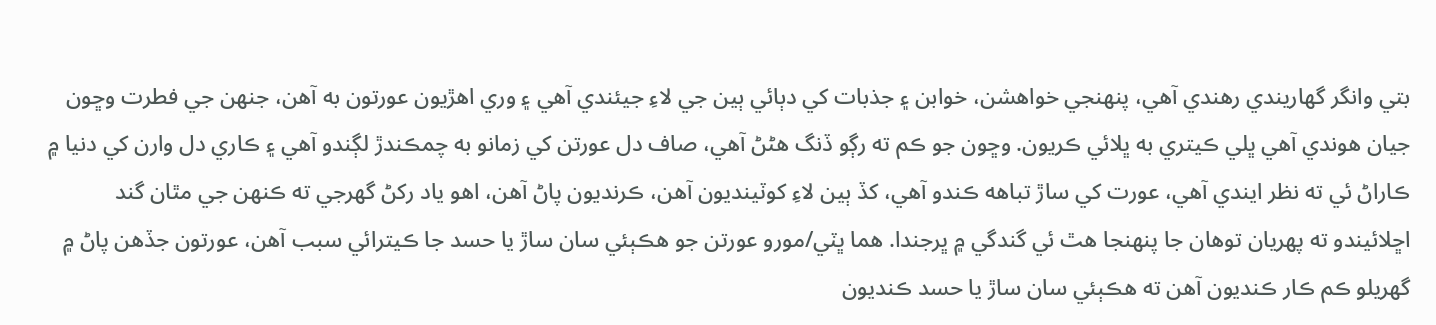بتي وانگر گهاريندي رهندي آهي، پنهنجي خواهشن، خوابن ۽ جذبات کي دٻائي ٻين جي لاءِ جيئندي آهي ۽ وري اهڙيون عورتون به آهن، جنهن جي فطرت وڇون جيان هوندي آهي ڀلي ڪيتري به ڀلائي ڪريون. وڇون جو ڪم ته رڳو ڏنگ هڻڻ آهي، صاف دل عورتن کي زمانو به چمڪندڙ لڳندو آهي ۽ ڪاري دل وارن کي دنيا ۾ ڪاراڻ ئي ته نظر ايندي آهي، عورت کي ساڙ تباهه ڪندو آهي، کڏ ٻين لاءِ کوٽينديون آهن، ڪرنديون پاڻ آهن، اهو ياد رکڻ گهرجي ته ڪنهن جي مٿان گند اڇلائيندو ته پهريان توهان جا پنهنجا هٿ ئي گندگي ۾ ڀرجندا. هما ڀٽي/مورو عورتن جو هڪٻئي سان ساڙ يا حسد جا ڪيترائي سبب آهن، عورتون جڏهن پاڻ ۾ گهريلو ڪم ڪار ڪنديون آهن ته هڪٻئي سان ساڙ يا حسد ڪنديون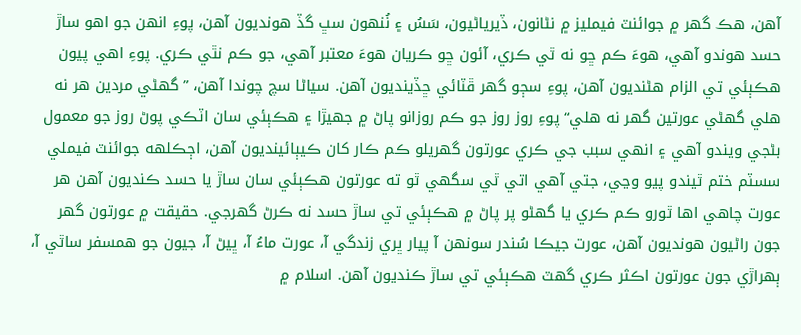آهن، هڪ گهر ۾ جوائنٽ فيمليز ۾ نڻانون، ڏيرياڻيون، سَسُ ۽ نُنهون سڀ گڏ هونديون آهن، پوءِ انهن جو اهو ساڙ حسد هوندو آهي، هوءَ ڪم ڇو نه ٿي ڪري، آئون ڇو ڪريان هوءَ معتبر آهي، جو ڪم نٿي ڪري. پوءِ اهي پيون هڪٻئي تي الزام هڻنديون آهن، پوءِ سڄو گهر ڦٽائي ڇڏينديون آهن. سياڻا سچ چوندا آهن، ”گهڻي مردين هر نه هلي گهڻي عورتين گهر نه هلي“ پوءِ روز روز جو ڪم روزانو پاڻ ۾ جهيڙا ۽ هڪٻئي سان اٽڪي پوڻ روز جو معمول بڻجي ويندو آهي ۽ انهي سبب جي ڪري عورتون گهريلو ڪم ڪار کان ڪيٻائينديون آهن، اڄڪلهه جوائنٽ فيملي سسٽم ختم ٿيندو پيو وڃي، جتي آهي اتي ٿي سگهي ٿو ته عورتون هڪٻئي سان ساڙ يا حسد ڪنديون آهن هر عورت چاهي اها ٿورو ڪم ڪري يا گهڻو پر پاڻ ۾ هڪٻئي تي ساڙ حسد نه ڪرڻ گهرجي. حقيقت ۾ عورتون گهر جون راڻيون هونديون آهن، عورت جيڪا سُندر سونهن آ پيار ڀري زندگي آ، عورت ماءُ آ، ڀيڻ آ، جيون جو همسفر ساٿي آ، ٻهراڙي جون عورتون اڪثر ڪري گهٽ هڪٻئي تي ساڙ ڪنديون آهن. اسلام ۾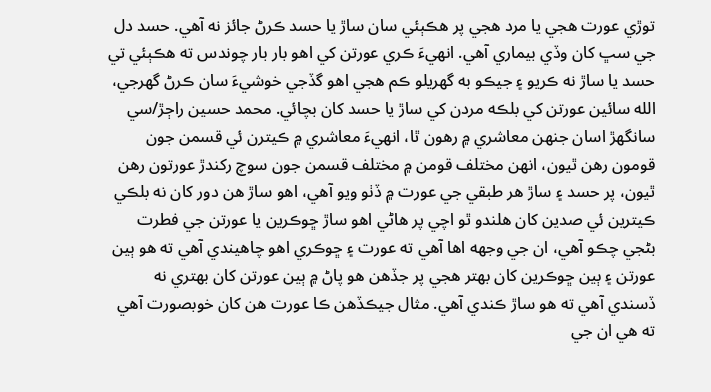توڙي عورت هجي يا مرد هجي پر هڪٻئي سان ساڙ يا حسد ڪرڻ جائز نه آهي. حسد دل جي سڀ کان وڏي بيماري آهي. انهيءَ ڪري عورتن کي اهو بار بار چوندس ته هڪٻئي تي حسد يا ساڙ نه ڪريو ۽ جيڪو به گهريلو ڪم هجي اهو گڏجي خوشيءَ سان ڪرڻ گهرجي، الله سائين عورتن کي بلڪه مردن کي ساڙ يا حسد کان بچائي. محمد حسين راڄڙ/سي سانگهڙ اسان جنهن معاشري ۾ رهون ٿا، انهيءَ معاشري ۾ ڪيترن ئي قسمن جون قومون رهن ٿيون، انهن مختلف قومن ۾ مختلف قسمن جون سوچ رکندڙ عورتون رهن ٿيون، پر حسد ۽ ساڙ هر طبقي جي عورت ۾ ڏٺو ويو آهي، اهو ساڙ هن دور کان نه بلڪي ڪيترين ئي صدين کان هلندو ٿو اچي پر هاڻي اهو ساڙ ڇوڪرين يا عورتن جي فطرت بڻجي چڪو آهي، ان جي وجهه اها آهي ته عورت ۽ ڇوڪري اهو چاهيندي آهي ته هو ٻين عورتن ۽ ٻين ڇوڪرين کان بهتر هجي پر جڏهن هو پاڻ ۾ ٻين عورتن کان بهتري نه ڏسندي آهي ته هو ساڙ ڪندي آهي. مثال جيڪڏهن ڪا عورت هن کان خوبصورت آهي ته هي ان جي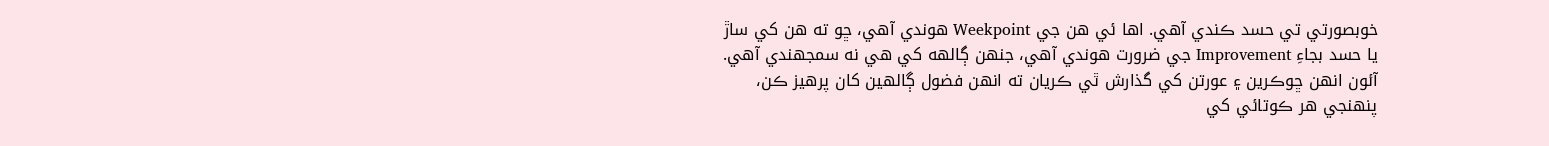خوبصورتي تي حسد ڪندي آهي. اها ئي هن جي Weekpoint هوندي آهي، ڇو ته هن کي ساڙ يا حسد بجاءِ Improvement جي ضرورت هوندي آهي، جنهن ڳالهه کي هي نه سمجهندي آهي. آئون انهن ڇوڪرين ۽ عورتن کي گذارش ٿي ڪريان ته انهن فضول ڳالهين کان پرهيز ڪن، پنهنجي هر ڪوتائي کي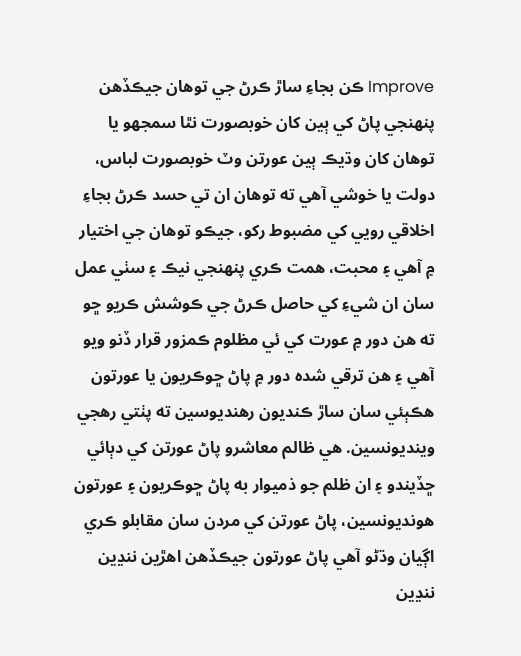Improve ڪن بجاءِ ساڙ ڪرڻ جي توهان جيڪڏهن پنهنجي پاڻ کي ٻين کان خوبصورت نٿا سمجهو يا توهان کان وڌيڪ ٻين عورتن وٽ خوبصورت لباس، دولت يا خوشي آهي ته توهان ان تي حسد ڪرڻ بجاءِ اخلاقي رويي کي مضبوط رکو، جيڪو توهان جي اختيار ۾ آهي ۽ محبت، همت ڪري پنهنجي نيڪ ۽ سٺي عمل سان ان شيءِ کي حاصل ڪرڻ جي ڪوشش ڪريو ڇو ته هن دور ۾ عورت کي ئي مظلوم ڪمزور قرار ڏنو ويو آهي ۽ هن ترقي شده دور ۾ پاڻ ڇوڪريون يا عورتون هڪٻئي سان ساڙ ڪنديون رهنديوسين ته پٺتي رهجي وينديونسين. هي ظالم معاشرو پاڻ عورتن کي دٻائي ڇڏيندو ۽ ان ظلم جو ذميوار به پاڻ ڇوڪريون ۽ عورتون هونديونسين، پاڻ عورتن کي مردن سان مقابلو ڪري اڳيان وڌڻو آهي پاڻ عورتون جيڪڏهن اهڙين ننڍين ننڍين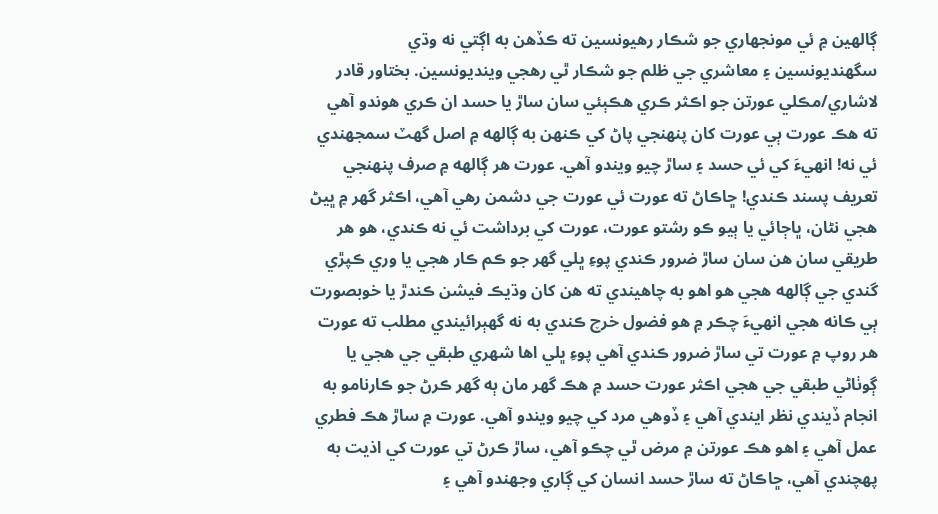ڳالهين ۾ ئي مونجهاري جو شڪار رهيونسين ته ڪڏهن به اڳتي نه وڌي سگهنديونسين ۽ معاشري جي ظلم جو شڪار ٿي رهجي وينديونسين. بختاور قادر لاشاري/مڪلي عورتن جو اڪثر ڪري هڪٻئي سان ساڙ يا حسد ان ڪري هوندو آهي ته هڪ عورت ٻي عورت کان پنهنجي پاڻ کي ڪنهن به ڳالهه ۾ اصل گهٽ سمجهندي ئي نه! انهيءَ کي ئي حسد ۽ ساڙ چيو ويندو آهي. عورت هر ڳالهه ۾ صرف پنهنجي تعريف پسند ڪندي! ڇاڪاڻ ته عورت ئي عورت جي دشمن رهي آهي، اڪثر گهر ۾ ڀيڻ هجي نڻان، ڀاڄائي يا ٻيو ڪو رشتو عورت، عورت کي برداشت ئي نه ڪندي، هو هر طريقي سان هن سان ساڙ ضرور ڪندي پوءِ ڀلي گهر جو ڪم ڪار هجي يا وري ڪپڙي گندي جي ڳالهه هجي هو اهو به چاهيندي ته هن کان وڌيڪ فيشن ڪندڙ يا خوبصورت ٻي ڪانه هجي انهيءَ چڪر ۾ هو فضول خرچ ڪندي به نه گهٻرائيندي مطلب ته عورت هر روپ ۾ عورت تي ساڙ ضرور ڪندي آهي پوءِ ڀلي اها شهري طبقي جي هجي يا ڳوٺاڻي طبقي جي هجي اڪثر عورت حسد ۾ هڪ گهر مان ٻه گهر ڪرڻ جو ڪارنامو به انجام ڏيندي نظر ايندي آهي ۽ ڏوهي مرد کي چيو ويندو آهي. عورت ۾ ساڙ هڪ فطري عمل آهي ۽ اهو هڪ عورتن ۾ مرض ٿي چڪو آهي، ساڙ ڪرڻ تي عورت کي اذيت به پهچندي آهي، ڇاڪاڻ ته ساڙ حسد انسان کي ڳاري وجهندو آهي ۽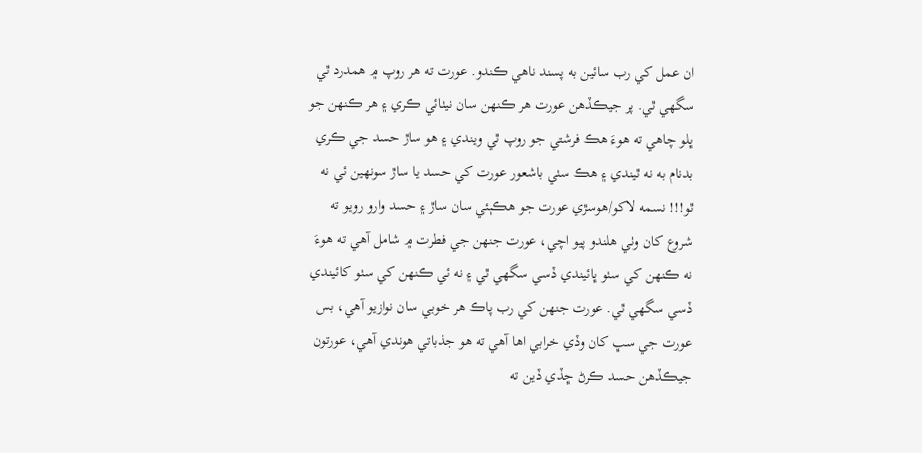ان عمل کي رب سائين به پسند ناهي ڪندو. عورت ته هر روپ ۾ همدرد ٿي سگهي ٿي. پر جيڪڏهن عورت هر ڪنهن سان نيٺائي ڪري ۽ هر ڪنهن جو ڀلو چاهي ته هوءَ هڪ فرشتي جو روپ ٿي ويندي ۽ هو ساڙ حسد جي ڪري بدنام به نه ٿيندي ۽ هڪ سٺي باشعور عورت کي حسد يا ساڙ سونهين ئي نه ٿو!!! نسمه لاکو/هوسڙي عورت جو هڪٻئي سان ساڙ ۽ حسد وارو رويو ته شروع کان وٺي هلندو پيو اچي، عورت جنهن جي فطرت ۾ شامل آهي ته هوءَ نه ڪنهن کي سٺو ڀائيندي ڏسي سگهي ٿي ۽ نه ئي ڪنهن کي سٺو کائيندي ڏسي سگهي ٿي. عورت جنهن کي رب پاڪ هر خوبي سان نوازيو آهي، بس عورت جي سڀ کان وڏي خرابي اها آهي ته هو جذباتي هوندي آهي، عورتون جيڪڏهن حسد ڪرڻ ڇڏي ڏين ته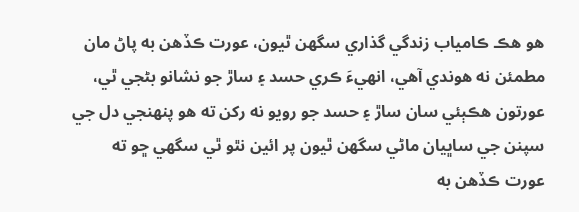هو هڪ ڪامياب زندگي گذاري سگهن ٿيون، عورت ڪڏهن به پاڻ مان مطمئن نه هوندي آهي، انهيءَ ڪري حسد ۽ ساڙ جو نشانو بڻجي ٿي، عورتون هڪٻئي سان ساڙ ۽ حسد جو رويو نه رکن ته هو پنهنجي دل جي سپنن جي ساڀيان ماڻي سگهن ٿيون پر ائين نٿو ٿي سگهي ڇو ته عورت ڪڏهن به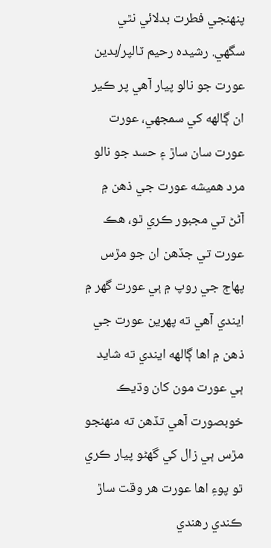پنهنجي فطرت بدلائي نٿي سگهي. رشيده رحيم ٽالپر/بدين عورت جو نالو پيار آهي پر ڪير ان ڳالهه کي سمجهي، عورت عورت سان ساڙ ۽ حسد جو نالو مرد هميشه عورت جي ذهن ۾ آڻڻ تي مجبور ڪري ٿو، هڪ عورت تي جڏهن ان جو مڙس پهاڄ جي روپ ۾ ٻي عورت گهر ۾ ايندي آهي ته پهرين عورت جي ذهن ۾ اها ڳالهه ايندي ته شايد ٻي عورت مون کان وڌيڪ خوبصورت آهي تڏهن ته منهنجو مڙس ٻي زال کي گهڻو پيار ڪري ٿو پوءِ اها عورت هر وقت ساڙ ڪندي رهندي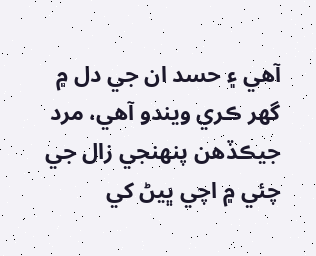آهي ۽ حسد ان جي دل ۾ گهر ڪري ويندو آهي، مرد جيڪڏهن پنهنجي زال جي چئي ۾ اچي ڀيڻ کي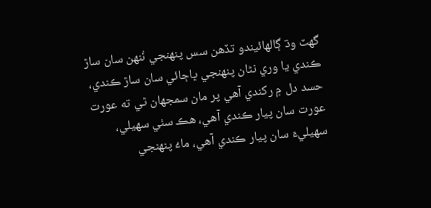گهٽ وڌ ڳالهائيندو تڏهن سس پنهنجي نُنهن سان ساڙ ڪندي يا وري نڻان پنهنجي ڀاڄائي سان ساڙ ڪندي، حسد دل ۾ رکندي آهي پر مان سمجهان ٿي ته عورت عورت سان پيار ڪندي آهي، هڪ سٺي سهيلي، سهيليءَ سان پيار ڪندي آهي، ماءُ پنهنجي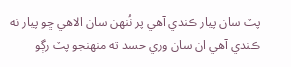پٽ سان پيار ڪندي آهي پر نُنهن سان الاهي ڇو پيار نه ڪندي آهي ان سان وري حسد ته منهنجو پٽ رڳو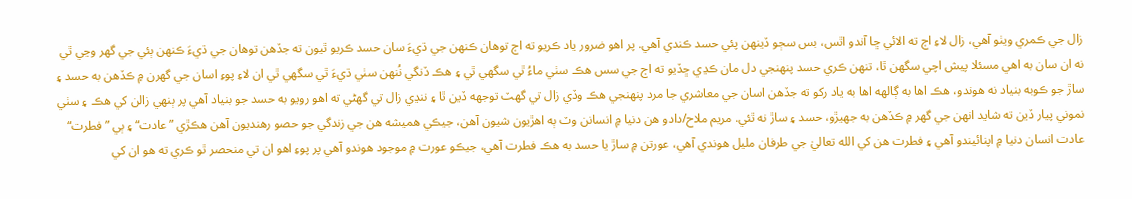زال جي ڪمري ويٺو آهي، زال لاءِ اڄ ته الائي ڇا آندو اٿس، بس سڄو ڏينهن پئي حسد ڪندي آهي. پر اهو ضرور ياد ڪريو ته اڄ توهان ڪنهن جي ڌيءَ سان حسد ڪريو ٿيون ته جڏهن توهان جي ڌيءَ ڪنهن ٻئي جي گهر وڃي ٿي نه ان سان به اهي مسئلا پيش اچي سگهن ٿا، تنهن ڪري حسد پنهنجي دل مان ڪڍي ڇڏيو ته اڄ جي سس هڪ سٺي ماءُ ٿي سگهي ٿي ۽ هڪ ڏنگي نُنهن سٺي ڌيءَ ٿي سگهي ٿي ان لاءِ پوءِ اسان جي گهرن ۾ ڪڏهن به حسد ۽ ساڙ جو ڪوبه بنياد نه هوندو، هڪ اها به ڳالهه اها به ياد رکو ته جڏهن اسان جي معاشري جا مرد پنهنجي هڪ وڏي زال تي گهٽ توجهه ڏين ٿا ۽ ننڍي زال تي گهڻي ته اهو رويو به حسد جو بنياد آهي پر ٻنهي زالن کي هڪ ۽ سٺي نموني پيار ڏين ته شايد انهن جي گهر ۾ ڪڏهن به جهيڙو، حسد ۽ ساڙ نه ٿئي. مريم ملاح/دادو هن دنيا ۾ انسانن وٽ ٻه اهڙيون شيون آهن، جيڪي هميشه هن جي زندگي جو حصو رهنديون آهن هڪڙي ”عادت“ ۽ ٻي ”فطرت“ عادت انسان دنيا ۾ اپنائيندو آهي ۽ فطرت هن کي الله تعاليٰ جي طرفان مليل هوندي آهي، عورتن ۾ ساڙ يا حسد به هڪ فطرت آهي، جيڪو عورت ۾ موجود هوندو آهي پر پوءِ اهو ان تي منحصر ٿو ڪري ته هو ان کي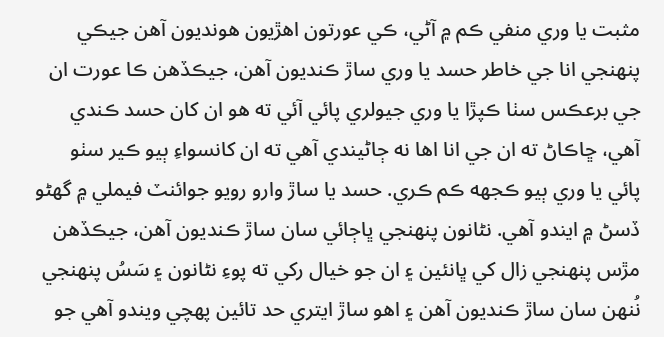مثبت يا وري منفي ڪم ۾ آڻي، ڪي عورتون اهڙيون هونديون آهن جيڪي پنهنجي انا جي خاطر حسد يا وري ساڙ ڪنديون آهن، جيڪڏهن ڪا عورت ان جي برعڪس سٺا ڪپڙا يا وري جيولري پائي آئي ته هو ان کان حسد ڪندي آهي، ڇاڪاڻ ته ان جي انا اها نه ڄاڻيندي آهي ته ان کانسواءِ ٻيو ڪير سٺو پائي يا وري ٻيو ڪجهه ڪم ڪري. حسد يا ساڙ وارو رويو جوائنٽ فيملي ۾ گهڻو ڏسڻ ۾ ايندو آهي. نڻانون پنهنجي ڀاڄائي سان ساڙ ڪنديون آهن، جيڪڏهن مڙس پنهنجي زال کي ڀانئين ۽ ان جو خيال رکي ته پوءِ نڻانون ۽ سَسُ پنهنجي نُنهن سان ساڙ ڪنديون آهن ۽ اهو ساڙ ايتري حد تائين پهچي ويندو آهي جو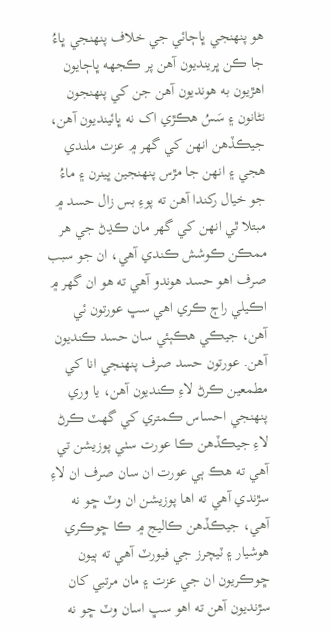هو پنهنجي ڀاڄائي جي خلاف پنهنجي ڀاءُ جا ڪن ڀرينديون آهن پر ڪجهه ڀاڄايون اهڙيون به هونديون آهن جن کي پنهنجون نڻانون ۽ سَسُ هڪڙي اک نه ڀائينديون آهن، جيڪڏهن انهن کي گهر ۾ عزت ملندي هجي ۽ انهن جا مڙس پنهنجين ڀينرن ۽ ماءُ جو خيال رکندا آهن ته پوءِ بس زال حسد ۾ مبتلا ٿي انهن کي گهر مان ڪڍڻ جي هر ممڪن ڪوشش ڪندي آهي، ان جو سبب صرف اهو حسد هوندو آهي ته هو ان گهر ۾ اڪيلي راڄ ڪري اهي سڀ عورتون ئي آهن، جيڪي هڪٻئي سان حسد ڪنديون آهن. عورتون حسد صرف پنهنجي انا کي مطمعين ڪرڻ لاءِ ڪنديون آهن، يا وري پنهنجي احساس ڪمتري کي گهٽ ڪرڻ لاءِ جيڪڏهن ڪا عورت سٺي پوزيشن تي آهي ته هڪ ٻي عورت ان سان صرف ان لاءِ سڙندي آهي ته اها پوزيشن ان وٽ ڇو نه آهي، جيڪڏهن ڪاليج ۾ ڪا ڇوڪري هوشيار ۽ ٽيچرز جي فيورٽ آهي ته ٻيون ڇوڪريون ان جي عزت ۽ مان مرتبي کان سڙنديون آهن ته اهو سڀ اسان وٽ ڇو نه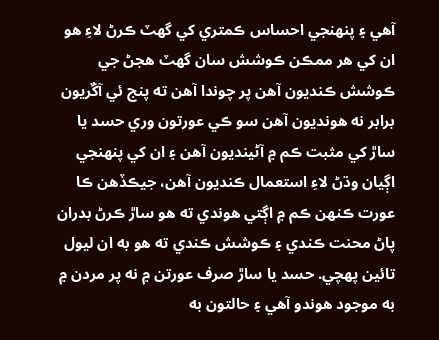آهي ۽ پنهنجي احساس ڪمتري کي گهٽ ڪرڻ لاءِ هو ان کي هر ممڪن ڪوشش سان گهٽ هجڻ جي ڪوشش ڪنديون آهن پر چوندا آهن ته پنج ئي آڱريون برابر نه هونديون آهن سو ڪي عورتون وري حسد يا ساڙ کي مثبت ڪم ۾ آڻينديون آهن ۽ ان کي پنهنجي اڳيان وڌڻ لاءِ استعمال ڪنديون آهن، جيڪڏهن ڪا عورت ڪنهن ڪم ۾ اڳتي هوندي ته هو ساڙ ڪرڻ بدران پاڻ محنت ڪندي ۽ ڪوشش ڪندي ته هو به ان ليول تائين پهچي. حسد يا ساڙ صرف عورتن ۾ نه پر مردن ۾ به موجود هوندو آهي ۽ حالتون به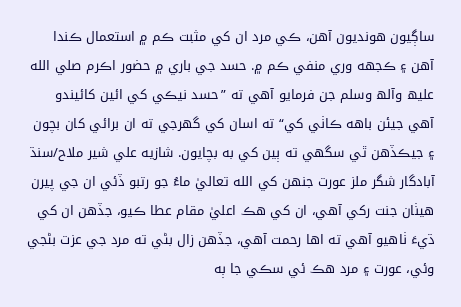ساڳيون هونديون آهن، ڪي مرد ان کي مثبت ڪم ۾ استعمال ڪندا آهن ۽ ڪجهه وري منفي ڪم ۾. حسد جي باري ۾ حضور اڪرم صلي الله عليھ وآلھ وسلم جن فرمايو آهي ته ”حسد نيڪي کي ائين کائيندو آهي جيئن باهه ڪاٺي کي“ ته اسان کي گهرجي ته ان برائي کان بچون ۽ جيڪڏهن ٿي سگهي ته ٻين کي به بچايون. شازيه علي شير ملاح/سنڌ آبادگار شگر ملز عورت جنهن کي الله تعاليٰ ماءُ جو رتبو ڏئي ان جي پيرن هيٺان جنت رکي آهي، ان کي هڪ اعليٰ مقام عطا ڪيو، جڏهن ان کي ڌيءَ ٺاهيو آهي ته اها رحمت آهي، جڏهن زال بڻي ته مرد جي عزت بڻجي وئي، عورت ۽ مرد هڪ ئي سڪي جا ٻه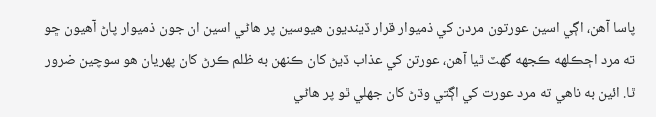پاسا آهن، اڳي اسين عورتون مردن کي ذميوار قرار ڏينديون هيوسين پر هاڻي اسين ان جون ذميوار پاڻ آهيون ڇو ته مرد اڄڪلهه ڪجهه گهٽ ٿيا آهن، عورتن کي عذاب ڏيڻ کان ڪنهن به ظلم ڪرڻ کان پهريان هو سوچين ضرور ٿا. ائين به ناهي ته مرد عورت کي اڳتي وڌڻ کان جهلي ٿو پر هاڻي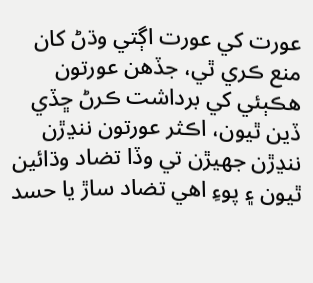عورت کي عورت اڳتي وڌڻ کان منع ڪري ٿي، جڏهن عورتون هڪٻئي کي برداشت ڪرڻ ڇڏي ڏين ٿيون، اڪثر عورتون ننڍڙن ننڍڙن جهيڙن تي وڏا تضاد وڌائين ٿيون ۽ پوءِ اهي تضاد ساڙ يا حسد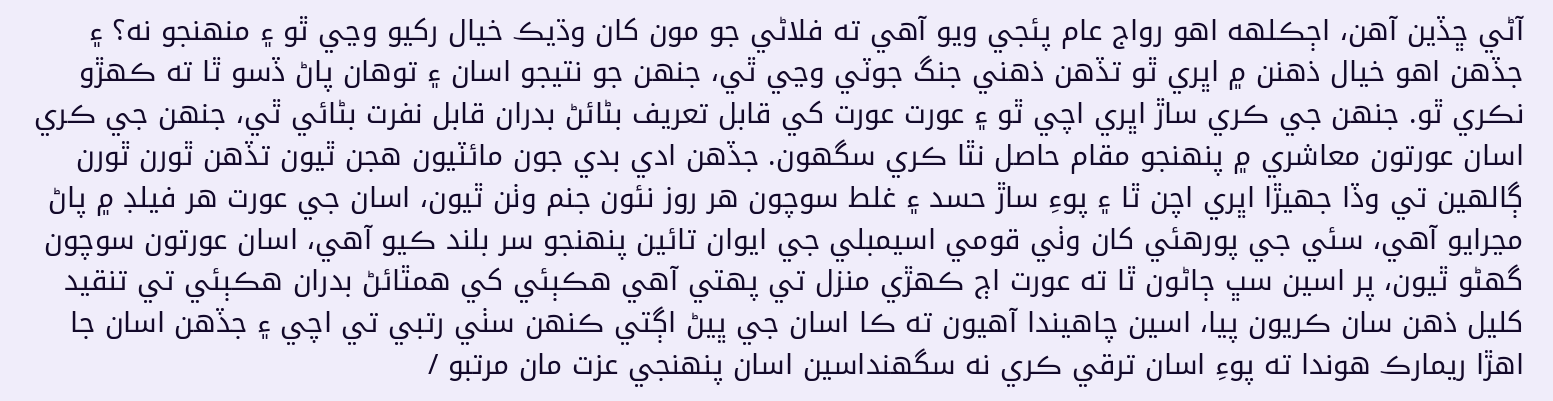آڻي ڇڏين آهن، اڄڪلهه اهو رواج عام پئجي ويو آهي ته فلاڻي جو مون کان وڌيڪ خيال رکيو وڃي ٿو ۽ منهنجو نه؟ ۽ جڏهن اهو خيال ذهنن ۾ اڀري ٿو تڏهن ذهني جنگ جوٽي وڃي ٿي، جنهن جو نتيجو اسان ۽ توهان پاڻ ڏسو ٿا ته ڪهڙو نڪري ٿو. جنهن جي ڪري ساڙ اڀري اچي ٿو ۽ عورت عورت کي قابل تعريف بڻائڻ بدران قابل نفرت بڻائي ٿي، جنهن جي ڪري اسان عورتون معاشري ۾ پنهنجو مقام حاصل نٿا ڪري سگهون. جڏهن ادي بدي جون مائٽيون هجن ٿيون تڏهن ٿورن ٿورن ڳالهين تي وڏا جهيڙا اڀري اچن ٿا ۽ پوءِ ساڙ حسد ۽ غلط سوچون هر روز نئون جنم وٺن ٿيون، اسان جي عورت هر فيلڊ ۾ پاڻ مڃرايو آهي، سئي جي پورهئي کان وٺي قومي اسيمبلي جي ايوان تائين پنهنجو سر بلند ڪيو آهي، اسان عورتون سوچون گهڻو ٿيون، پر اسين سڀ ڄاڻون ٿا ته عورت اڄ ڪهڙي منزل تي پهتي آهي هڪٻئي کي همٿائڻ بدران هڪٻئي تي تنقيد کليل ذهن سان ڪريون پيا، اسين چاهيندا آهيون ته ڪا اسان جي ڀيڻ اڳتي ڪنهن سٺي رتبي تي اچي ۽ جڏهن اسان جا اهڙا ريمارڪ هوندا ته پوءِ اسان ترقي ڪري نه سگهنداسين اسان پنهنجي عزت مان مرتبو /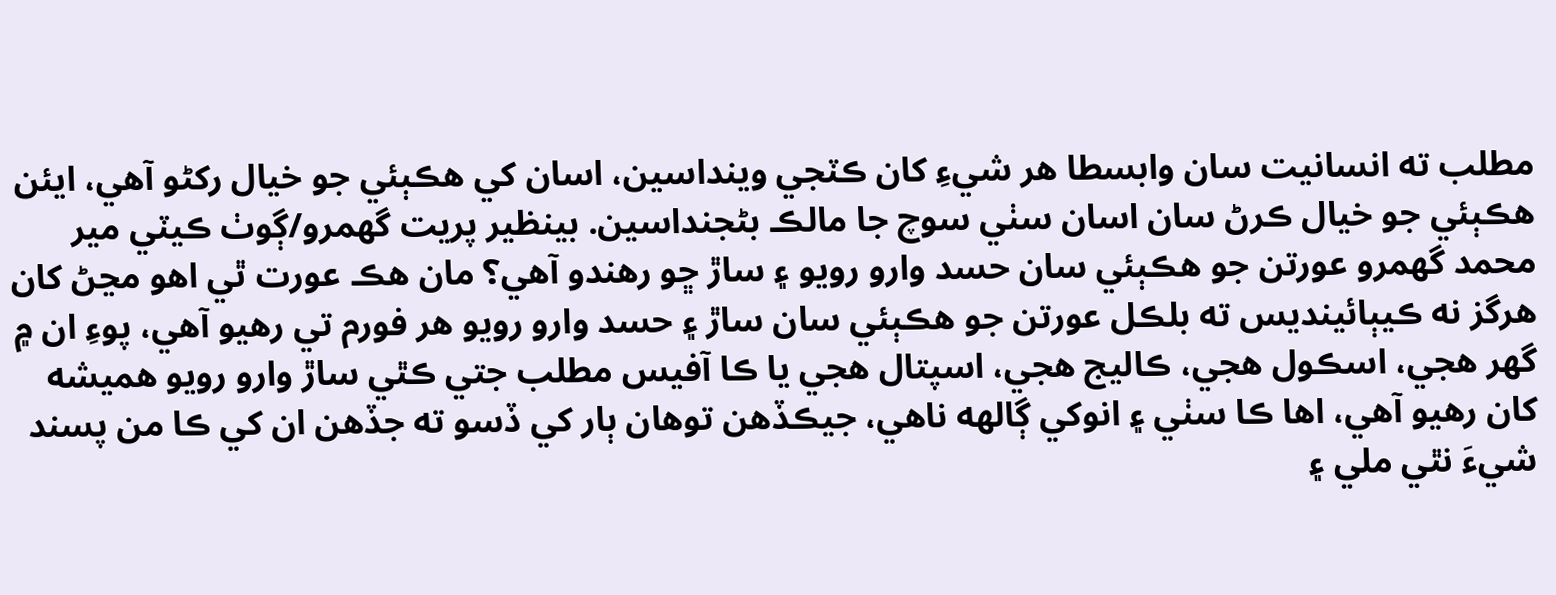مطلب ته انسانيت سان وابسطا هر شيءِ کان ڪٽجي وينداسين، اسان کي هڪٻئي جو خيال رکڻو آهي، ايئن هڪٻئي جو خيال ڪرڻ سان اسان سٺي سوچ جا مالڪ بڻجنداسين. بينظير پريت گهمرو/ڳوٺ ڪيٽي مير محمد گهمرو عورتن جو هڪٻئي سان حسد وارو رويو ۽ ساڙ ڇو رهندو آهي؟ مان هڪ عورت ٿي اهو مڃڻ کان هرگز نه ڪيٻائينديس ته بلڪل عورتن جو هڪٻئي سان ساڙ ۽ حسد وارو رويو هر فورم تي رهيو آهي، پوءِ ان ۾ گهر هجي، اسڪول هجي، ڪاليج هجي، اسپتال هجي يا ڪا آفيس مطلب جتي ڪٿي ساڙ وارو رويو هميشه کان رهيو آهي، اها ڪا سٺي ۽ انوکي ڳالهه ناهي، جيڪڏهن توهان ٻار کي ڏسو ته جڏهن ان کي ڪا من پسند شيءَ نٿي ملي ۽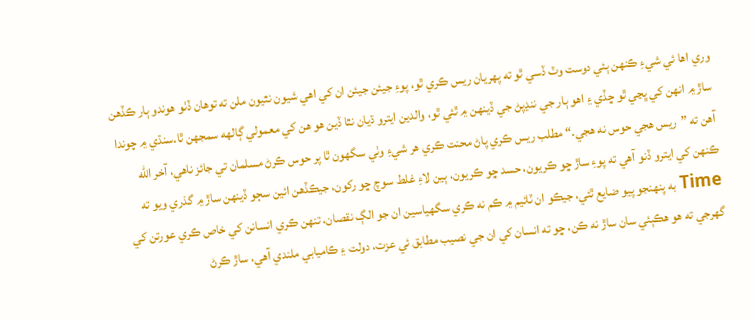وري اها ئي شيءِ ڪنهن ٻئي دوست وٽ ڏسي ٿو ته پهريان ريس ڪري ٿو، پوءِ جيئن جيئن ان کي اهي شيون نٿيون ملن ته توهان ڏٺو هوندو ٻار ڪڏهن ساڙ ۾ انهن کي ڀڃي ٿو ڇڏي ۽ اهو ٻار جي ننڍپڻ جي ڏينهن ۾ ٿئي ٿو، والدين ايترو ڌيان نٿا ڏين هو هن کي معمولي ڳالهه سمجهن ٿا.سنڌي ۾ چوندا آهن ته ”ريس هجي حوس نه هجي.“ مطلب ريس ڪري پاڻ محنت ڪري هر شيءِ وٺي سگهون ٿا پر حوس ڪرڻ مسلمان تي جائز ناهي، آخر الله ڪنهن کي ايترو ڏنو آهي ته پوءِ ساڙ ڇو ڪريون، حسد ڇو ڪريون، ٻين لاءِ غلط سوچ ڇو رکون، جيڪڏهن ائين سڄو ڏينهن ساڙ ۾ گذري ويو ته Time به پنهنجو پيو ضايع ٿئي، جيڪو ان ٽائيم ۾ ڪم نه ڪري سگهياسين ان جو الڳ نقصان، تنهن ڪري انسانن کي خاص ڪري عورتن کي گهرجي ته هو هڪٻئي سان ساڙ نه ڪن، ڇو ته انسان کي ان جي نصيب مطابق ئي عزت، دولت ۽ ڪاميابي ملندي آهي، ساڙ ڪرڻ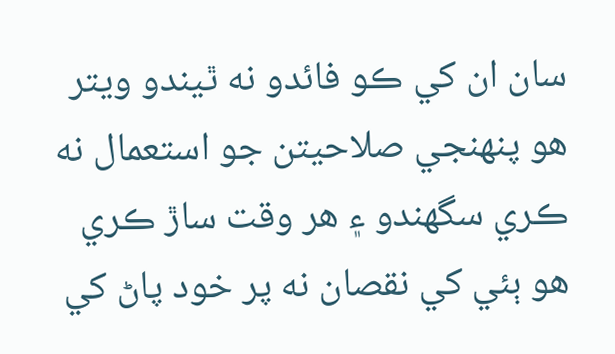سان ان کي ڪو فائدو نه ٿيندو ويتر هو پنهنجي صلاحيتن جو استعمال نه ڪري سگهندو ۽ هر وقت ساڙ ڪري هو ٻئي کي نقصان نه پر خود پاڻ کي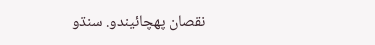نقصان پهچائيندو. سنڌو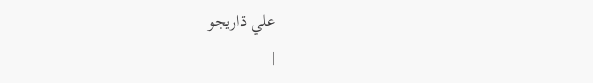علي ڌاريجو
|